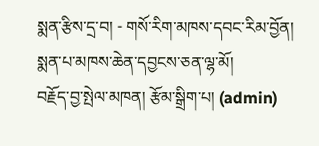སྨན་རྩིས་དྲ་བ། - གསོ་རིག་མཁས་དབང་རིམ་བྱོན།
སྨན་པ་མཁས་ཆེན་དབྱངས་ཅན་ལྷ་མོ།
བརྗོད་བྱ་སྤེལ་མཁན། རྩོམ་སྒྲིག་པ། (admin)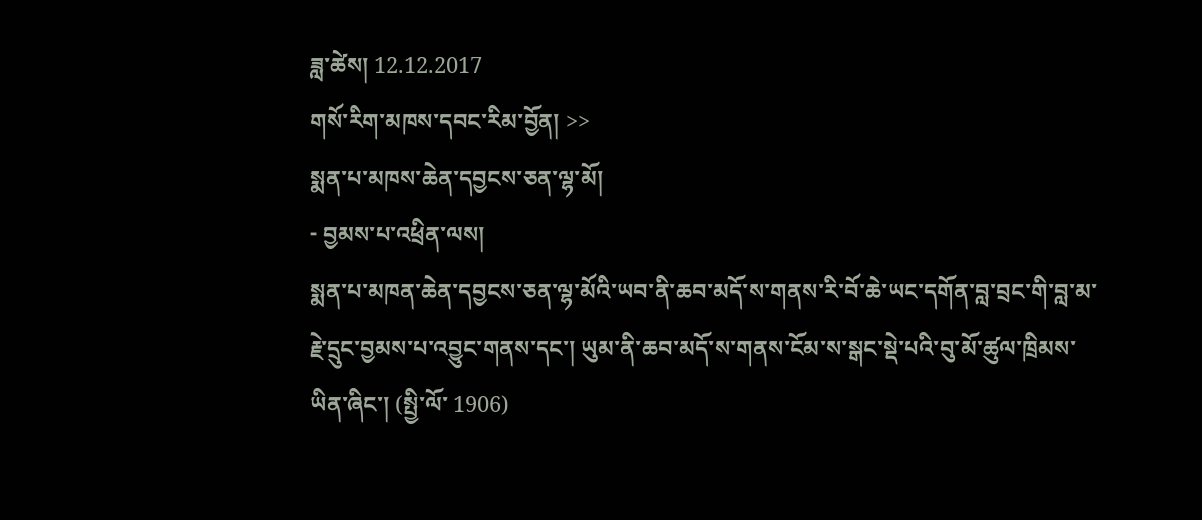ཟླ་ཚེས། 12.12.2017
གསོ་རིག་མཁས་དབང་རིམ་བྱོན། >>
སྨན་པ་མཁས་ཆེན་དབྱངས་ཅན་ལྷ་མོ།
- བྱམས་པ་འཕྲིན་ལས།
སྨན་པ་མཁན་ཆེན་དབྱངས་ཅན་ལྷ་མོའི་ཡབ་ནི་ཆབ་མདོ་ས་གནས་རི་བོ་ཆེ་ཡང་དགོན་བླ་བྲང་གི་བླ་མ་རྗེ་དྲུང་བྱམས་པ་འབྱུང་གནས་དང་། ཡུམ་ནི་ཆབ་མདོ་ས་གནས་ངོམ་ས་སྒང་སྡེ་པའི་བུ་མོ་ཚུལ་ཁྲིམས་ཡིན་ཞིང་། (སྤྱི་ལོ་ 1906)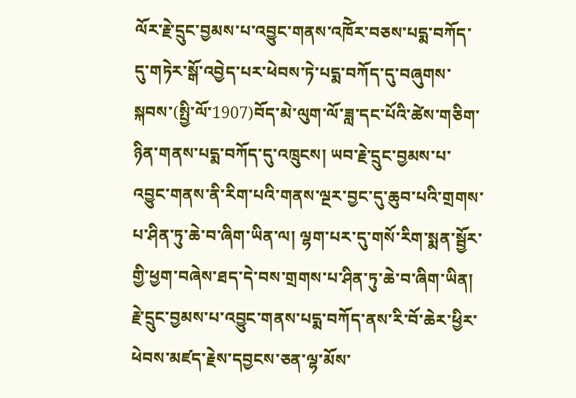ལོར་རྗེ་དྲུང་བྱམས་པ་འབྱུང་གནས་འཁོེར་བཅས་པདྨ་བཀོད་དུ་གཏེར་སྒོ་འབྱེད་པར་ཕེབས་ཏེ་པདྨ་བཀོད་དུ་བཞུགས་སྐབས་(སྤྱི་ལོ་1907)བོད་མེ་ལུག་ལོ་ཟླ་དང་པོའི་ཚེས་གཅིག་ཉིན་གནས་པདྨ་བཀོད་དུ་འཁྲུངས། ཡབ་རྗེ་དྲུང་བྱམས་པ་འབྱུང་གནས་ནི་རིག་པའི་གནས་ལྔར་བྱང་དུ་ཆུབ་པའི་གྲགས་པ་ཤིན་ཏུ་ཆེ་བ་ཞིག་ཡིན་ལ། ལྷག་པར་དུ་གསོ་རིག་སྨན་སྦྱོར་གྱི་ཕྱག་བཞེས་ཐད་དེ་བས་གྲགས་པ་ཤིན་ཏུ་ཆེ་བ་ཞིག་ཡིན། རྗེ་དྲུང་བྱམས་པ་འབྱུང་གནས་པདྨ་བཀོད་ནས་རི་བོ་ཆེར་ཕྱིར་ཕེབས་མཛད་རྗེས་དབྱངས་ཅན་ལྷ་མོས་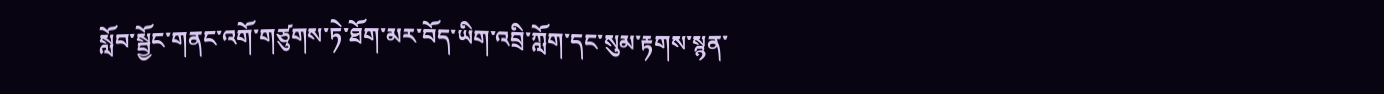སློབ་སྦྱོང་གནང་འགོ་གཙུགས་ཏེ་ཐོག་མར་བོད་ཡིག་འབྲི་ཀློག་དང་སུམ་རྟགས་སྙན་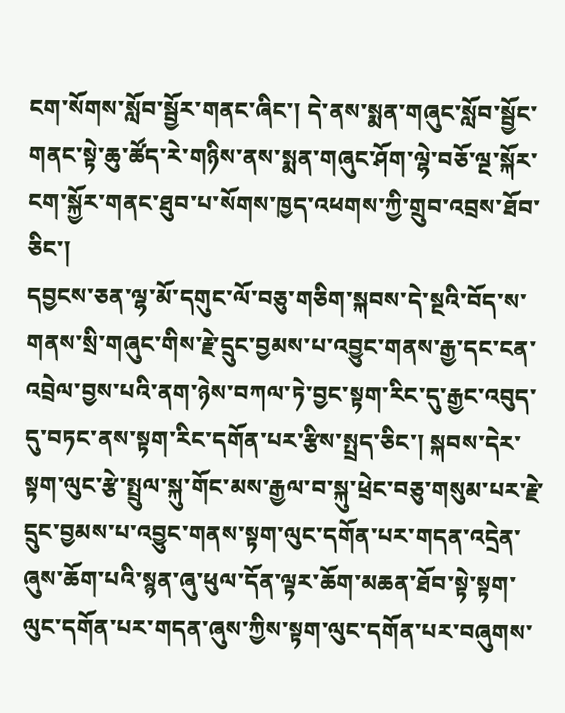ངག་སོགས་སློབ་སྦྱོར་གནང་ཞིང་། དེ་ནས་སྨན་གཞུང་སློབ་སྦྱོང་གནང་སྟེ་ཆུ་ཚོད་རེ་གཉིས་ནས་སྨན་གཞུང་ཤོག་ལྷེ་བཅོ་ལྔ་སྐོར་ངག་སྐྱོར་གནང་ཐུབ་པ་སོགས་ཁྱད་འཕགས་ཀྱི་གྲུབ་འབྲས་ཐོབ་ཅིང་།
དབྱངས་ཅན་ལྷ་མོ་དགུང་ལོ་བཅུ་གཅིག་སྐབས་དེ་སྔའི་བོད་ས་གནས་སྲི་གཞུང་གིས་རྗེ་དྲུང་བྱམས་པ་འབྱུང་གནས་རྒྱ་དང་ངན་འབྲེལ་བྱས་པའི་ནག་ཉེས་བཀལ་ཏེ་བྱང་སྟག་རིང་དུ་རྒྱང་འབུད་དུ་བཏང་ནས་སྟག་རིང་དགོན་པར་རྩིས་སྤྲད་ཅིང་། སྐབས་དེར་སྟག་ལུང་རྩེ་སྤྲུལ་སྐུ་གོང་མས་རྒྱལ་བ་སྐུ་ཕྲེང་བཅུ་གསུམ་པར་རྗེ་དྲུང་བྱམས་པ་འབྱུང་གནས་སྟག་ལུང་དགོན་པར་གདན་འདྲེན་ཞུས་ཆོག་པའི་སྙན་ཞུ་ཕུལ་དོན་ལྟར་ཆོག་མཆན་ཐོབ་སྟེ་སྟག་ལུང་དགོན་པར་གདན་ཞུས་ཀྱིས་སྟག་ལུང་དགོན་པར་བཞུགས་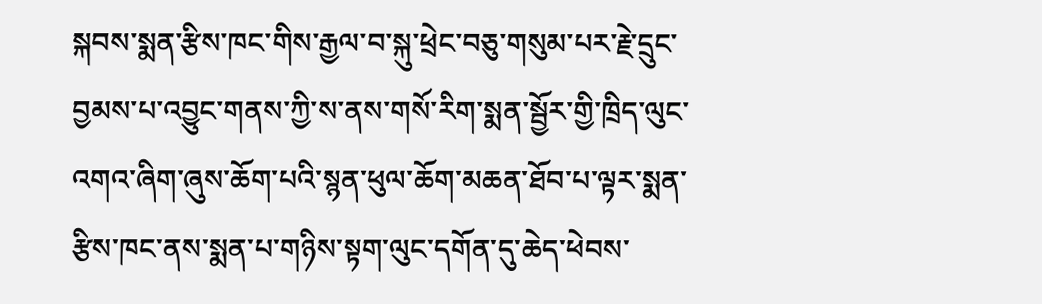སྐབས་སྨན་རྩིས་ཁང་གིས་རྒྱལ་བ་སྐུ་ཕྲེང་བཅུ་གསུམ་པར་རྗེ་དྲུང་བྱམས་པ་འབྱུང་གནས་ཀྱི་ས་ནས་གསོ་རིག་སྨན་སྦྱོར་གྱི་ཁྲིད་ལུང་འགའ་ཞིག་ཞུས་ཆོག་པའི་སྙན་ཕུལ་ཆོག་མཆན་ཐོབ་པ་ལྟར་སྨན་རྩིས་ཁང་ནས་སྨན་པ་གཉིས་སྟག་ལུང་དགོན་དུ་ཆེད་ཕེབས་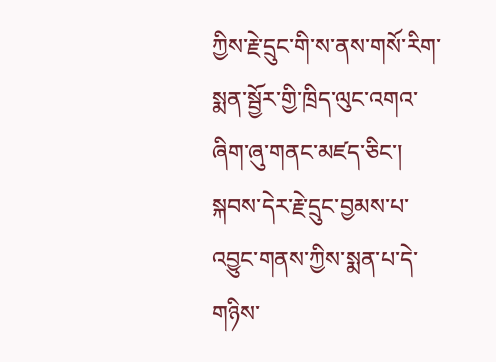ཀྱིས་རྗེ་དྲུང་གི་ས་ནས་གསོ་རིག་སྨན་སྦྱོར་གྱི་ཁྲིད་ལུང་འགའ་ཞིག་ཞུ་གནང་མཛད་ཅིང་། སྐབས་དེར་རྗེ་དྲུང་བྱམས་པ་འབྱུང་གནས་ཀྱིས་སྨན་པ་དེ་གཉིས་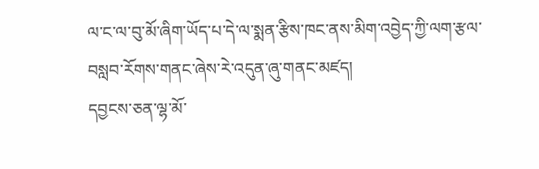ལ་ང་ལ་བུ་མོ་ཞིག་ཡོད་པ་དེ་ལ་སྨན་རྩིས་ཁང་ནས་མིག་འབྱེད་ཀྱི་ལག་རྩལ་བསླབ་རོགས་གནང་ཞེས་རེ་འདུན་ཞུ་གནང་མཛད།
དབྱངས་ཅན་ལྷ་མོ་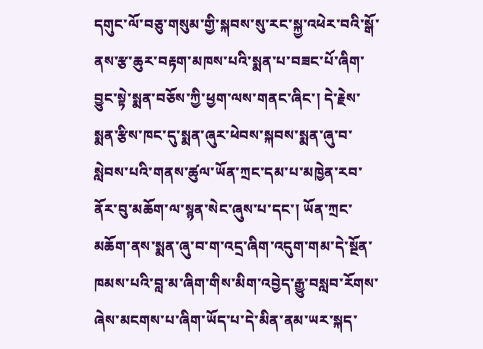དགུང་ལོ་བཅུ་གསུམ་གྱི་སྐབས་སུ་རང་སྐྱ་འཕེར་བའི་སྒོ་ནས་རྩ་ཆུར་བརྟག་མཁས་པའི་སྨན་པ་བཟང་པོ་ཞིག་བྱུང་སྟེ་སྨན་བཅོས་ཀྱི་ཕྱག་ལས་གནང་ཞིང་། དེ་རྗེས་སྨན་རྩིས་ཁང་དུ་སྨན་ཞུར་ཕེབས་སྐབས་སྨན་ཞུ་བ་སླེབས་པའི་གནས་ཚུལ་ཡོན་ཀྲང་དམ་པ་མཁྱེན་རབ་ནོར་བུ་མཆོག་ལ་སྙན་སེང་ཞུས་པ་དང་། ཡོན་ཀྲང་མཆོག་ནས་སྨན་ཞུ་བ་ག་འདྲ་ཞིག་འདུག་གམ་དེ་སྔོན་ཁམས་པའི་བླ་མ་ཞིག་གིས་མིག་འབྱེད་རྒྱུ་བསླབ་རོགས་ཞེས་མངགས་པ་ཞིག་ཡོད་པ་དེ་མིན་ནམ་ཡར་སྐད་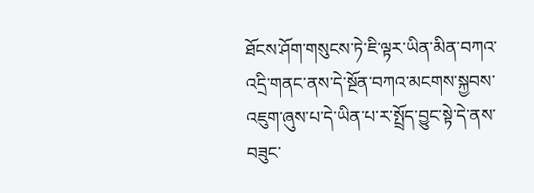ཐོངས་ཤོག་གསུངས་ཏེ་ཇི་ལྟར་ཡིན་མིན་བཀའ་འདྲི་གནང་ནས་དེ་སྔོན་བཀའ་མངགས་སྐྱབས་འཇུག་ཞུས་པ་དེ་ཡིན་པ་ར་སྤྲོད་བྱུང་སྟེ་དེ་ནས་བཟུང་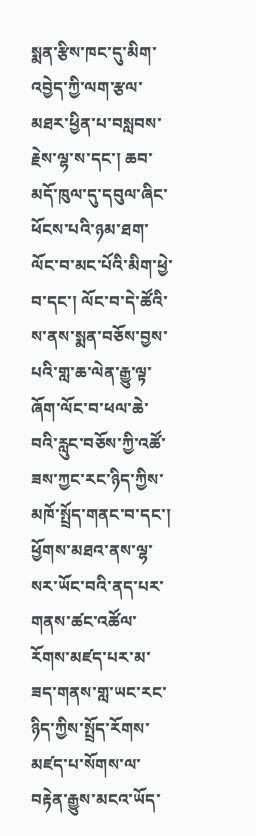སྨན་རྩིས་ཁང་དུ་མིག་འབྱེད་ཀྱི་ལག་རྩལ་མཐར་ཕྱིན་པ་བསླབས་རྗེས་ལྷ་ས་དང་། ཆབ་མདོ་ཁུལ་དུ་དབུལ་ཞིང་ཕོངས་པའི་ཉམ་ཐག་ལོང་བ་མང་པོའི་མིག་ཕྱེ་བ་དང་། ལོང་བ་དེ་ཚོའི་ས་ནས་སྨན་བཅོས་བྱས་པའི་གླ་ཆ་ལེན་རྒྱུ་ལྟ་ཞོག་ལོང་བ་ཕལ་ཆེ་བའི་རླུང་བཅོས་ཀྱི་འཚོ་ཟས་ཀྱང་རང་ཉིད་ཀྱིས་མཁོ་སྤྲོད་གནང་བ་དང་། ཕྱོགས་མཐའ་ནས་ལྷ་སར་ཡོང་བའི་ནད་པར་གནས་ཚང་འཚོལ་རོགས་མཛད་པར་མ་ཟད་གནས་གླ་ཡང་རང་ཉིད་ཀྱིས་སྤྲོད་རོགས་མཛད་པ་སོགས་ལ་བརྟེན་རྒྱུས་མངའ་ཡོད་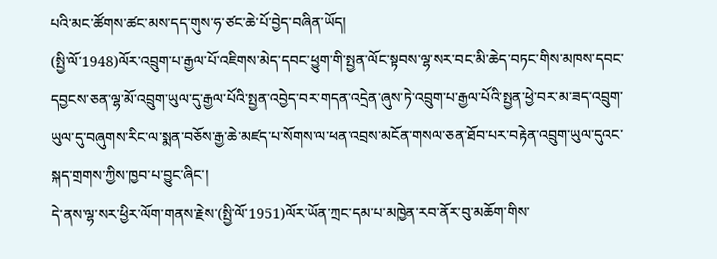པའི་མང་ཚོགས་ཚང་མས་དད་གུས་ཧ་ཙང་ཆེ་པོ་བྱེད་བཞིན་ཡོད།
(སྤྱི་ལོ་1948)ལོར་འབྲུག་པ་རྒྱལ་པོ་འཇིགས་མེད་དབང་ཕྱུག་གི་སྤྱན་ལོང་སྟབས་ལྷ་སར་བང་མི་ཆེད་བཏང་གིས་མཁས་དབང་དབྱངས་ཅན་ལྷ་མོ་འབྲུག་ཡུལ་དུ་རྒྱལ་པོའི་སྤྱན་འབྱེད་བར་གདན་འདྲེན་ཞུས་ཏེ་འབྲུག་པ་རྒྱལ་པོའི་སྤྱན་ཕྱེ་བར་མ་ཟད་འབྲུག་ཡུལ་དུ་བཞུགས་རིང་ལ་སྨན་བཅོས་རྒྱ་ཆེ་མཛད་པ་སོགས་ལ་ཕན་འབྲས་མངོན་གསལ་ཅན་ཐོབ་པར་བརྟེན་འབྲུག་ཡུལ་དུའང་སྐད་གྲགས་ཀྱིས་ཁྱབ་པ་བྱུང་ཞིང་།
དེ་ནས་ལྷ་སར་ཕྱིར་ལོག་གནས་རྗེས་(སྤྱི་ལོ་1951)ལོར་ཡོན་ཀྲང་དམ་པ་མཁྱེན་རབ་ནོར་བུ་མཆོག་གིས་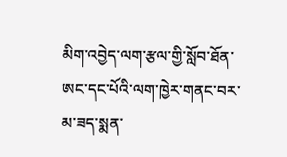མིག་འབྱེད་ལག་རྩལ་གྱི་སློབ་ཐོན་ཨང་དང་པོའི་ལག་ཁྱེར་གནང་བར་མ་ཟད་སྨན་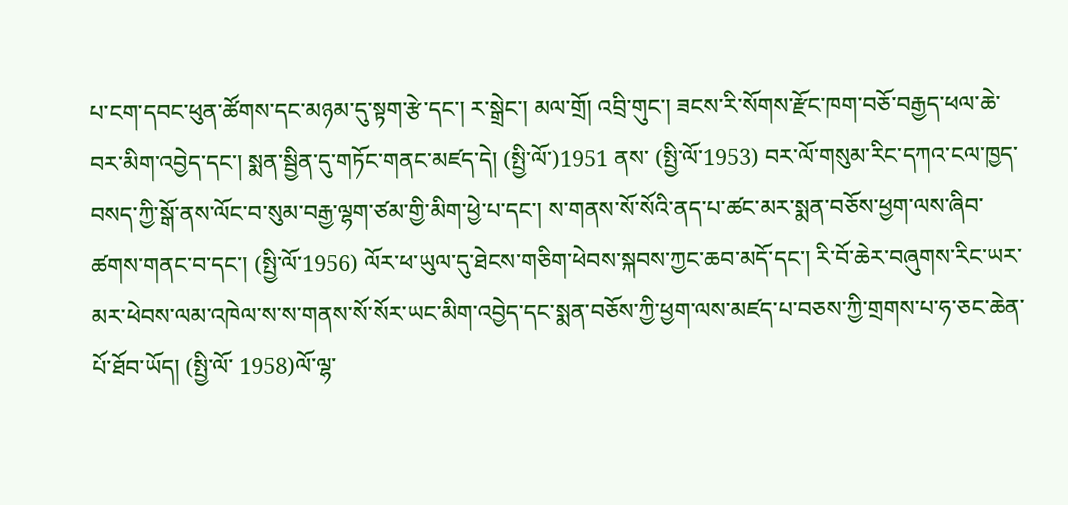པ་ངག་དབང་ཕུན་ཚོགས་དང་མཉམ་དུ་སྟག་རྩེ་དང་། ར་སྒྲེང་། མལ་གྲོ། འབྲི་གུང་། ཟངས་རི་སོགས་རྫོང་ཁག་བཅོ་བརྒྱད་ཕལ་ཆེ་བར་མིག་འབྱེད་དང་། སྨན་སྦྱིན་དུ་གཏོང་གནང་མཛད་དེ། (སྤྱི་ལོ་)1951 ནས་ (སྤྱི་ལོ་1953) བར་ལོ་གསུམ་རིང་དཀའ་ངལ་ཁྱད་བསད་ཀྱི་སྒོ་ནས་ལོང་བ་སུམ་བརྒྱ་ལྷག་ཙམ་གྱི་མིག་ཕྱེ་པ་དང་། ས་གནས་སོ་སོའི་ནད་པ་ཚང་མར་སྨན་བཅོས་ཕྱག་ལས་ཞིབ་ཚགས་གནང་བ་དང་། (སྤྱི་ལོ་1956) ལོར་ཕ་ཡུལ་དུ་ཐེངས་གཅིག་ཕེབས་སྐབས་ཀྱང་ཆབ་མདོ་དང་། རི་བོ་ཆེར་བཞུགས་རིང་ཡར་མར་ཕེབས་ལམ་འཁེལ་ས་ས་གནས་སོ་སོར་ཡང་མིག་འབྱེད་དང་སྨན་བཅོས་ཀྱི་ཕྱག་ལས་མཛད་པ་བཅས་ཀྱི་གྲགས་པ་ཧ་ཅང་ཆེན་པོ་ཐོབ་ཡོད། (སྤྱི་ལོ་ 1958)ལོ་ལྷ་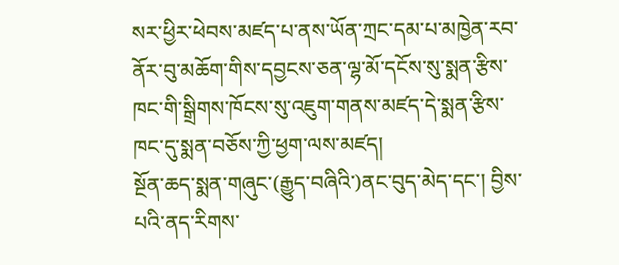སར་ཕྱིར་ཕེབས་མཛད་པ་ནས་ཡོན་ཀྲང་དམ་པ་མཁྱེན་རབ་ནོར་བུ་མཆོག་གིས་དབྱངས་ཅན་ལྷ་མོ་དངོས་སུ་སྨན་རྩིས་ཁང་གི་སྒྲིགས་ཁོངས་སུ་འཇུག་གནས་མཛད་དེ་སྨན་རྩིས་ཁང་དུ་སྨན་བཅོས་ཀྱི་ཕྱག་ལས་མཛད།
སྔོན་ཆད་སྨན་གཞུང་(རྒྱུད་བཞིའི་)ནང་བུད་མེད་དང་། བྱིས་པའི་ནད་རིགས་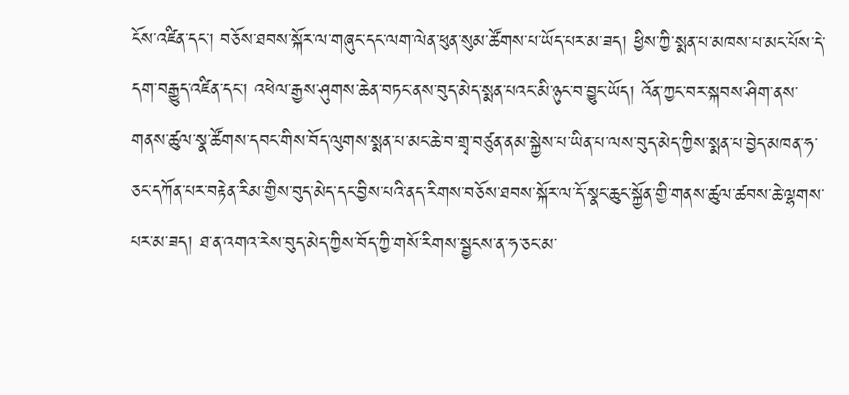ངོས་འཛིན་དང་། བཅོས་ཐབས་སྐོར་ལ་གཞུང་དང་ལག་ལེན་ཕུན་སུམ་ཚོགས་པ་ཡོད་པར་མ་ཟད། ཕྱིས་ཀྱི་སྨན་པ་མཁས་པ་མང་པོས་དེ་དག་བརྒྱུད་འཛིན་དང་། འཕེལ་རྒྱས་ཤུགས་ཆེན་བཏང་ནས་བུད་མེད་སྨན་པའང་མི་ཉུང་བ་བྱུང་ཡོད། འོན་ཀྱང་བར་སྐབས་ཤིག་ནས་གནས་ཚུལ་སྣ་ཚོགས་དབང་གིས་བོད་ལུགས་སྨན་པ་མང་ཆེ་བ་གྲྭ་བཙུན་ནམ་སྐྱེས་པ་ཡིན་པ་ལས་བུད་མེད་ཀྱིས་སྨན་པ་བྱེད་མཁན་ཧ་ཅང་དཀོན་པར་བརྟེན་རིམ་གྱིས་བུད་མེད་དང་བྱིས་པའི་ནད་རིགས་བཅོས་ཐབས་སྐོར་ལ་དོ་སྣང་ཆུང་སྐྱོན་གྱི་གནས་ཚུལ་ཚབས་ཆེ་ལྷགས་པར་མ་ཟད། ཐ་ན་འགའ་རེས་བུད་མེད་ཀྱིས་བོད་ཀྱི་གསོ་རིགས་སྦྱངས་ན་ཧ་ཅང་མ་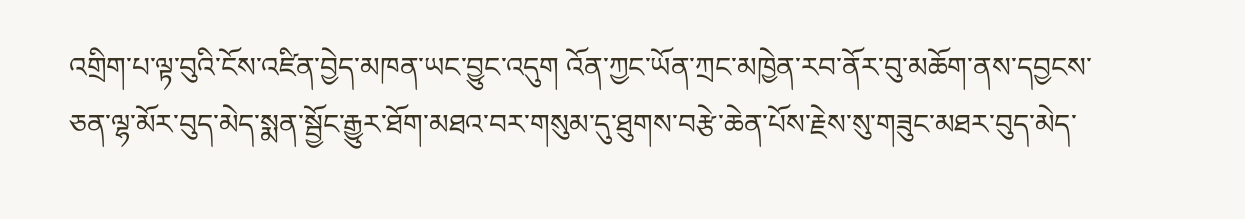འགྲིག་པ་ལྟ་བུའི་ངོས་འཛིན་བྱེད་མཁན་ཡང་བྱུང་འདུག འོན་ཀྱང་ཡོན་ཀྲང་མཁྱེན་རབ་ནོར་བུ་མཆོག་ནས་དབྱངས་ཅན་ལྷ་མོར་བུད་མེད་སྨན་སྦྱོང་རྒྱུར་ཐོག་མཐའ་བར་གསུམ་དུ་ཐུགས་བརྩེ་ཆེན་པོས་རྗེས་སུ་གཟུང་མཐར་བུད་མེད་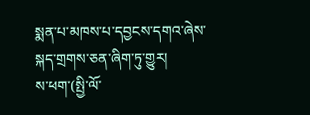སྨན་པ་མཁས་པ་དབྱངས་དགའ་ཞེས་སྐད་གྲགས་ཅན་ཞིག་ཏུ་གྱུར།
ས་ཕག་(སྤྱི་ལོ་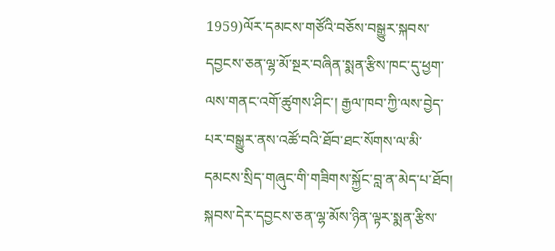1959)ལོར་དམངས་གཙོའི་བཅོས་བསྒྱུར་སྐབས་དབྱངས་ཅན་ལྷ་མོ་སྔར་བཞིན་སྨན་རྩིས་ཁང་དུ་ཕྱག་ལས་གནང་འགོ་ཚུགས་ཤིང་། རྒྱལ་ཁབ་ཀྱི་ལས་བྱེད་པར་བསྒྱུར་ནས་འཚོ་བའི་ཐོབ་ཐང་སོགས་ལ་མི་དམངས་སྲིད་གཞུང་གི་གཟིགས་སྐྱོང་བླ་ན་མེད་པ་ཐོབ། སྐབས་དེར་དབྱངས་ཅན་ལྷ་མོས་ཉིན་ལྟར་སྨན་རྩིས་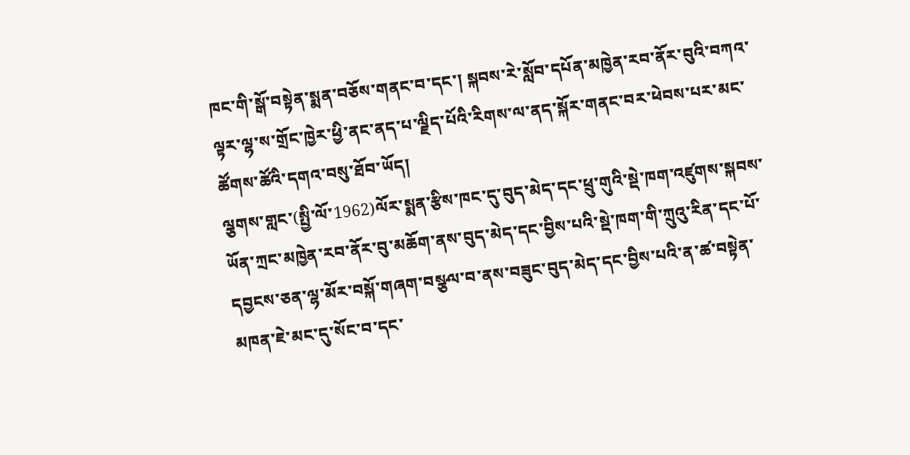ཁང་གི་སྒོ་བསྟེན་སྨན་བཅོས་གནང་བ་དང་། སྐབས་རེ་སློབ་དཔོན་མཁྱེན་རབ་ནོར་བུའི་བཀའ་ལྟར་ལྷ་ས་གྲོང་ཁྱེར་ཕྱི་ནང་ནད་པ་ལྗིད་པོའི་རིགས་ལ་ནད་སྐོར་གནང་བར་ཕེབས་པར་མང་ཚོགས་ཚོའི་དགའ་བསུ་ཐོབ་ཡོད།
ལྕགས་གླང་(སྤྱི་ལོ་1962)ལོར་སྨན་རྩིས་ཁང་དུ་བུད་མེད་དང་ཕྲུ་གུའི་སྡེ་ཁག་འཛུགས་སྐབས་ཡོན་ཀྲང་མཁྱེན་རབ་ནོར་བུ་མཆོག་ནས་བུད་མེད་དང་བྱིས་པའི་སྡེ་ཁག་གི་ཀྲུའུ་རིན་དང་པོ་དབྱངས་ཅན་ལྷ་མོར་བསྐོ་གཞག་བསྩལ་བ་ནས་བཟུང་བུད་མེད་དང་བྱིས་པའི་ན་ཚ་བསྟེན་མཁན་ཇེ་མང་དུ་སོང་བ་དང་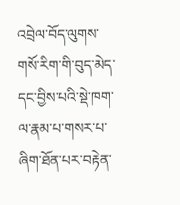འབྲེལ་བོད་ལུགས་གསོ་རིག་གི་བུད་མེད་དང་བྱིས་པའི་སྡེ་ཁག་ལ་རྣམ་པ་གསར་པ་ཞིག་ཐོན་པར་བརྟེན་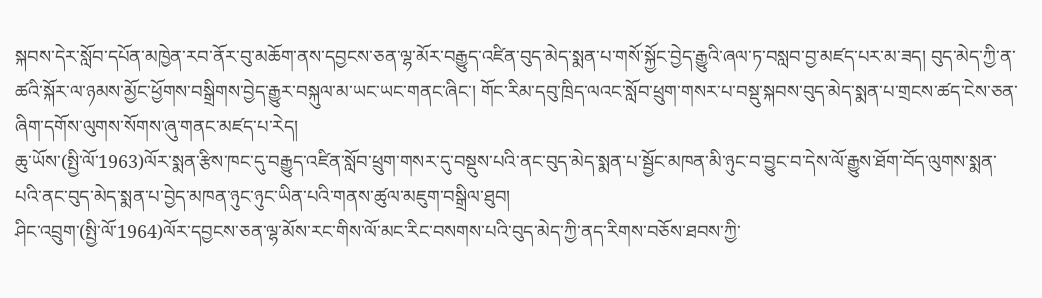སྐབས་དེར་སློབ་དཔོན་མཁྱེན་རབ་ནོར་བུ་མཆོག་ནས་དབྱངས་ཅན་ལྷ་མོར་བརྒྱུད་འཛིན་བུད་མེད་སྨན་པ་གསོ་སྐྱོང་བྱེད་རྒྱུའི་ཞལ་ཏ་བསླབ་བྱ་མཛད་པར་མ་ཟད། བུད་མེད་ཀྱི་ན་ཚའི་སྐོར་ལ་ཉམས་མྱོང་ཕྱོགས་བསྒྲིགས་བྱེད་རྒྱུར་བསྐུལ་མ་ཡང་ཡང་གནང་ཞིང་། གོང་རིམ་དབུ་ཁྲིད་ལའང་སློབ་ཕྲུག་གསར་པ་བསྡུ་སྐབས་བུད་མེད་སྨན་པ་གྲངས་ཚད་ངེས་ཅན་ཞིག་དགོས་ལུགས་སོགས་ཞུ་གནང་མཛད་པ་རེད།
ཆུ་ཡོས་(སྤྱི་ལོ་1963)ལོར་སྨན་རྩིས་ཁང་དུ་བརྒྱུད་འཛིན་སློབ་ཕྲུག་གསར་དུ་བསྡུས་པའི་ནང་བུད་མེད་སྨན་པ་སྦྱོང་མཁན་མི་ཉུང་བ་བྱུང་བ་དེས་ལོ་རྒྱུས་ཐོག་བོད་ལུགས་སྨན་པའི་ནང་བུད་མེད་སྨན་པ་བྱེད་མཁན་ཉུང་ཉུང་ཡིན་པའི་གནས་ཚུལ་མཇུག་བསྒྲིལ་ཐུབ།
ཤིང་འབྲུག་(སྤྱི་ལོ་1964)ལོར་དབྱངས་ཅན་ལྷ་མོས་རང་གིས་ལོ་མང་རིང་བསགས་པའི་བུད་མེད་ཀྱི་ནད་རིགས་བཅོས་ཐབས་ཀྱི་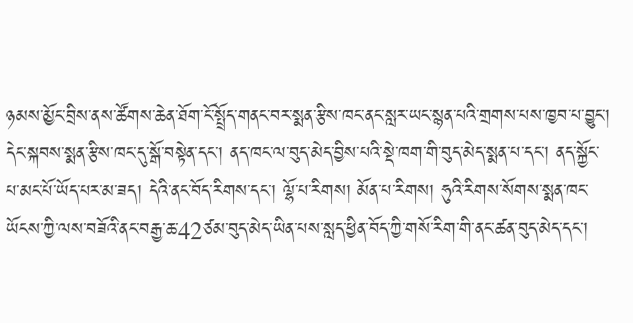ཉམས་མྱོང་བྲིས་ནས་ཚོགས་ཆེན་ཐོག་ངོ་སྤྲོད་གནང་བར་སྨན་རྩིས་ཁང་ནང་སླར་ཡང་སྙན་པའི་གྲགས་པས་ཁྱབ་པ་བྱུང་།
དེང་སྐབས་སྨན་རྩིས་ཁང་དུ་སྒོ་བསྟེན་དང་། ནད་ཁང་ལ་བུད་མེད་བྱིས་པའི་སྡེ་ཁག་གི་བུད་མེད་སྨན་པ་དང་། ནད་སྐྱོང་པ་མང་པོ་ཡོད་པར་མ་ཟད། དེའི་ནང་བོད་རིགས་དང་། ལྷོ་པ་རིགས། མོན་པ་རིགས། ཧུའི་རིགས་སོགས་སྨན་ཁང་ཡོངས་ཀྱི་ལས་བཟོའི་ནང་བརྒྱ་ཆ་42ཙམ་བུད་མེད་ཡིན་པས་སླད་ཕྱིན་བོད་ཀྱི་གསོ་རིག་གི་ནང་ཚན་བུད་མེད་དང་།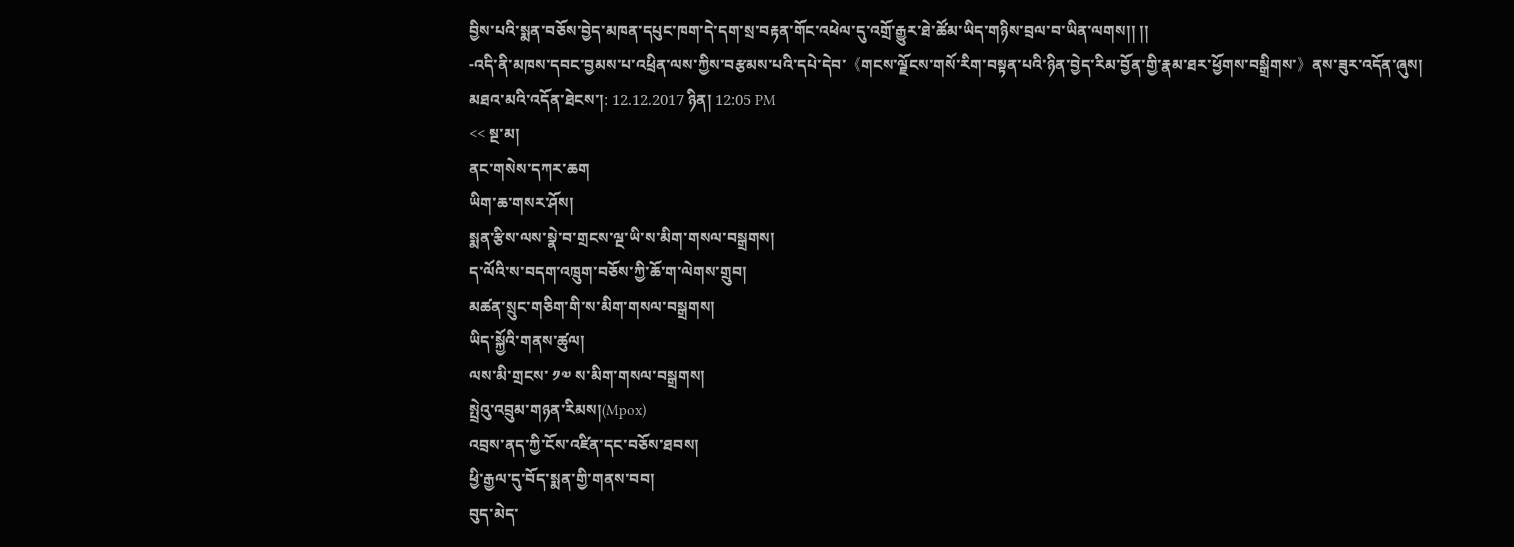བྱིས་པའི་སྨན་བཅོས་བྱེད་མཁན་དཔུང་ཁག་དེ་དག་སྲ་བརྟན་གོང་འཕེལ་དུ་འགྲོ་རྒྱུར་ཐེ་ཚོམ་ཡིད་གཉིས་བྲལ་བ་ཡིན་ལགས།། །།
-འདི་ནི་མཁས་དབང་བྱམས་པ་འཕྲིན་ལས་ཀྱིས་བརྩམས་པའི་དཔེ་དེབ་《གངས་ལྗོངས་གསོ་རིག་བསྟན་པའི་ཉིན་བྱེད་རིམ་བྱོན་གྱི་རྣམ་ཐར་ཕྱོགས་བསྒྲིགས་》ནས་ཟུར་འདོན་ཞུས།
མཐའ་མའི་འདོན་ཐེངས་།: 12.12.2017 ཉིན། 12:05 PM
<< སྔ་མ།
ནང་གསེས་དཀར་ཆག
ཡིག་ཆ་གསར་ཤོས།
སྨན་རྩིས་ལས་སྣེ་བ་གྲངས་ལྔ་ཡི་ས་མིག་གསལ་བསྒྲགས།
ད་ལོའི་ས་བདག་འཁྲུག་བཅོས་ཀྱི་ཆོ་ག་ལེགས་གྲུབ།
མཚན་སྲུང་གཅིག་གི་ས་མིག་གསལ་བསྒྲགས།
ཡིད་སྐྱོའི་གནས་ཚུལ།
ལས་མི་གྲངས་ ༡༧ ས་མིག་གསལ་བསྒྲགས།
སྤྲེའུ་འབྲུམ་གཉན་རིམས།(Mpox)
འབྲས་ནད་ཀྱི་ངོས་འཛིན་དང་བཅོས་ཐབས།
ཕྱི་རྒྱལ་དུ་བོད་སྨན་གྱི་གནས་བབ།
བུད་མེད་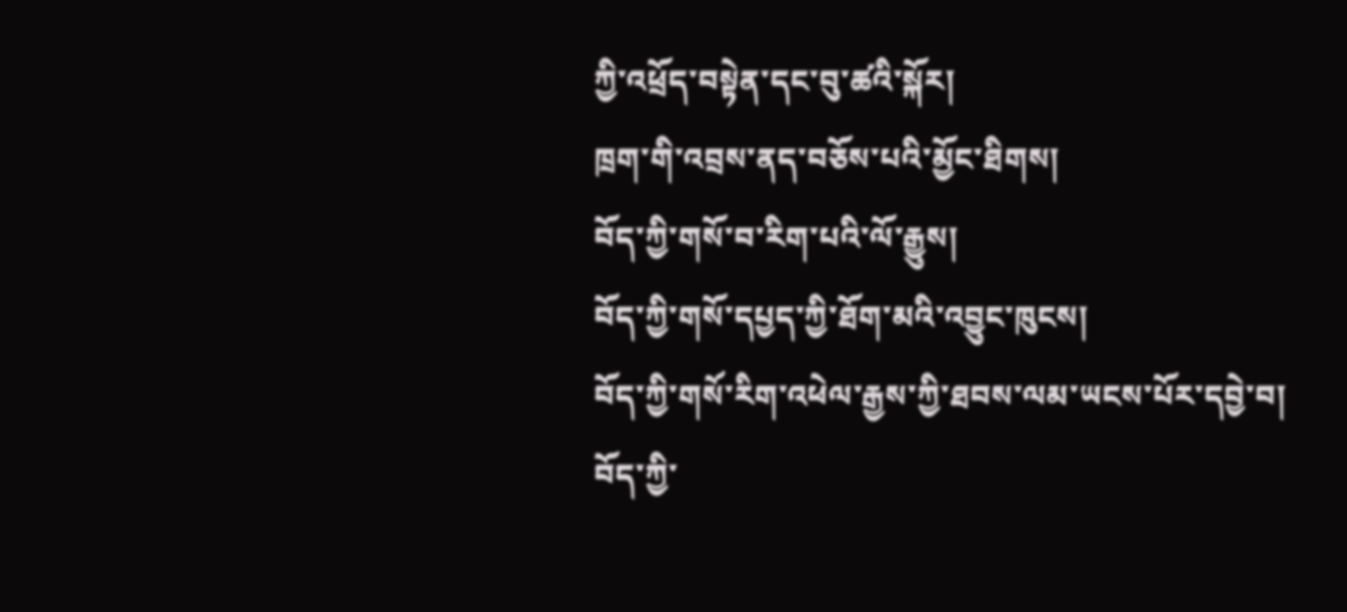ཀྱི་འཕྲོད་བསྟེན་དང་བུ་ཚའི་སྐོར།
ཁྲག་གི་འབྲས་ནད་བཅོས་པའི་མྱོང་ཐིགས།
བོད་ཀྱི་གསོ་བ་རིག་པའི་ལོ་རྒྱུས།
བོད་ཀྱི་གསོ་དཔྱད་ཀྱི་ཐོག་མའི་འབྱུང་ཁུངས།
བོད་ཀྱི་གསོ་རིག་འཕེལ་རྒྱས་ཀྱི་ཐབས་ལམ་ཡངས་པོར་དབྱེ་བ།
བོད་ཀྱི་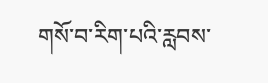གསོ་བ་རིག་པའི་རླབས་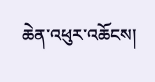ཆེན་འཕུར་འཆོངས།